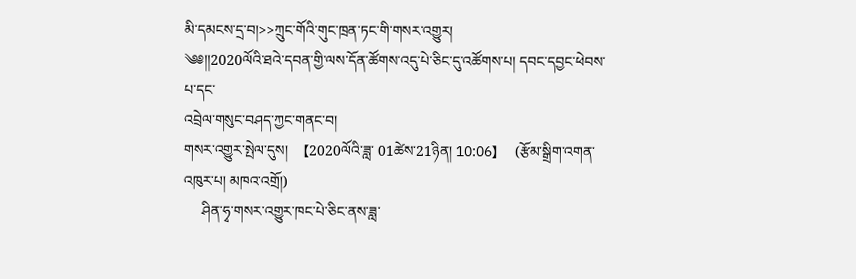མི་དམངས་དྲ་བ།>>ཀྲུང་གོའི་གུང་ཁྲན་ཏང་གི་གསར་འགྱུར།
༄༅།།2020ལོའི་ཐའེ་དབན་གྱི་ལས་དོན་ཚོགས་འདུ་པེ་ཅིང་དུ་འཚོགས་པ། དབང་དབྱང་ཕེབས་པ་དང་
འབྲེལ་གསུང་བཤད་ཀྱང་གནང་བ།
གསར་འགྱུར་སྤེལ་དུས།  【2020ལོའི་ཟླ་ 01ཚེས་21ཉིན། 10:06】   (རྩོམ་སྒྲིག་འགན་འཁུར་པ། མཁའ་འགྲོ།)
     ཤིན་ཧྭ་གསར་འགྱུར་ཁང་པེ་ཅིང་ནས་ཟླ་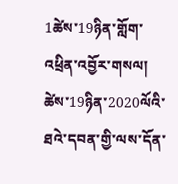1ཚེས་19ཉིན་གློག་འཕྲིན་འབྱོར་གསལ། ཚེས་19ཉིན་2020ལོའི་ཐའེ་དབན་གྱི་ལས་དོན་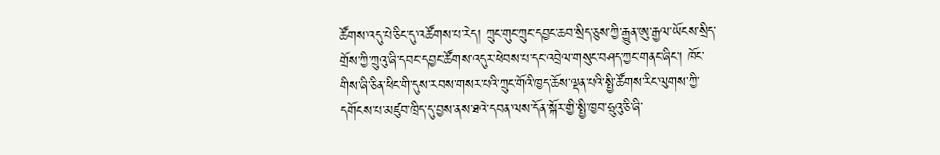ཚོགས་འདུ་པེ་ཅིང་དུ་འཚོགས་པ་རེད། ཀྲུང་གུང་ཀྲུང་དབྱང་ཆབ་སྲིད་ཅུས་ཀྱི་རྒྱུན་ཨུ་རྒྱལ་ཡོངས་སྲིད་གྲོས་ཀྱི་ཀྲུའུ་ཞི་དབང་དབྱང་ཚོགས་འདུར་ཕེབས་པ་དང་འབྲེལ་གསུང་བཤད་ཀྱང་གནང་ཞིང་། ཁོང་གིས་ཞི་ཅིན་ཕིང་གི་དུས་རབས་གསར་པའི་ཀྲུང་གོའི་ཁྱད་ཆོས་ལྡན་པའི་སྤྱི་ཚོགས་རིང་ལུགས་ཀྱི་དགོངས་པ་མཛུབ་ཁྲིད་དུ་བྱས་ནས་ཐའེ་དབན་ལས་དོན་སྐོར་གྱི་སྤྱི་ཁྱབ་ཧྲུའུ་ཅི་ཞི་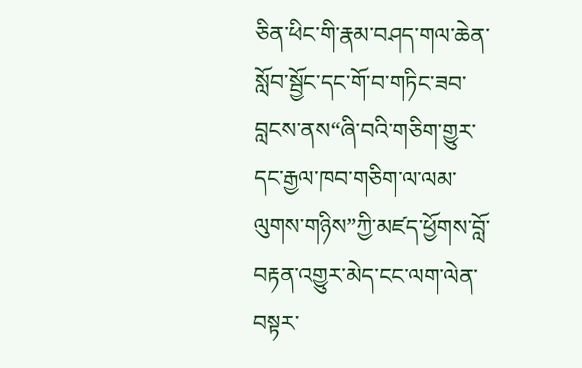ཅིན་ཕིང་གི་རྣམ་བཤད་གལ་ཆེན་སློབ་སྦྱོང་དང་གོ་བ་གཏིང་ཟབ་བླངས་ནས“ཞི་བའི་གཅིག་གྱུར་དང་རྒྱལ་ཁབ་གཅིག་ལ་ལམ་ལུགས་གཉིས”ཀྱི་མཛད་ཕྱོགས་བློ་བརྟན་འགྱུར་མེད་ངང་ལག་ལེན་བསྟར་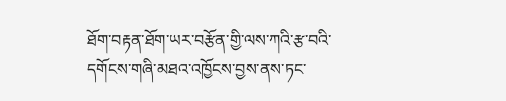ཐོག་བརྟན་ཐོག་ཡར་བརྩོན་གྱི་ལས་ཀའི་རྩ་བའི་དགོངས་གཞི་མཐའ་འཁྱོངས་བྱས་ནས་ཏང་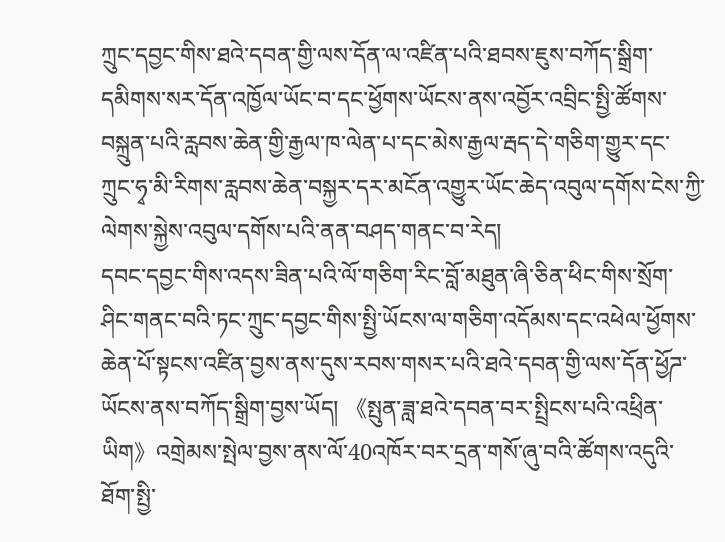ཀྲུང་དབྱང་གིས་ཐའེ་དབན་གྱི་ལས་དོན་ལ་འཛིན་པའི་ཐབས་ཇུས་བཀོད་སྒྲིག་དམིགས་སར་དོན་འཁྱོལ་ཡོང་བ་དང་ཕྱོགས་ཡོངས་ནས་འབྱོར་འབྲིང་སྤྱི་ཚོགས་བསྐྲུན་པའི་རླབས་ཆེན་གྱི་རྒྱལ་ཁ་ལེན་པ་དང་མེས་རྒྱལ་རྦད་དེ་གཅིག་གྱུར་དང་ཀྲུང་ཧྭ་མི་རིགས་རླབས་ཆེན་བསྐྱར་དར་མངོན་འགྱུར་ཡོང་ཆེད་འབུལ་དགོས་ངེས་ཀྱི་ལེགས་སྐྱེས་འབུལ་དགོས་པའི་ནན་བཤད་གནང་བ་རེད།
དབང་དབྱང་གིས་འདས་ཟིན་པའི་ལོ་གཅིག་རིང་བློ་མཐུན་ཞི་ཅིན་ཕིང་གིས་སྲོག་ཤིང་གནང་བའི་ཏང་ཀྲུང་དབྱང་གིས་སྤྱི་ཡོངས་ལ་གཅིག་འདོམས་དང་འཕེལ་ཕྱོགས་ཆེན་པོ་སྟངས་འཛིན་བྱས་ནས་དུས་རབས་གསར་པའི་ཐའེ་དབན་གྱི་ལས་དོན་ཕྱོཌ་ཡོངས་ནས་བཀོད་སྒྲིག་བྱས་ཡོད། 《སྤུན་ཟླ་ཐའེ་དབན་བར་སྤྲིངས་པའི་འཕྲིན་ཡིག》འགྲེམས་སྤེལ་བྱས་ནས་ལོ་40འཁོར་བར་དྲན་གསོ་ཞུ་བའི་ཚོགས་འདུའི་ཐོག་སྤྱི་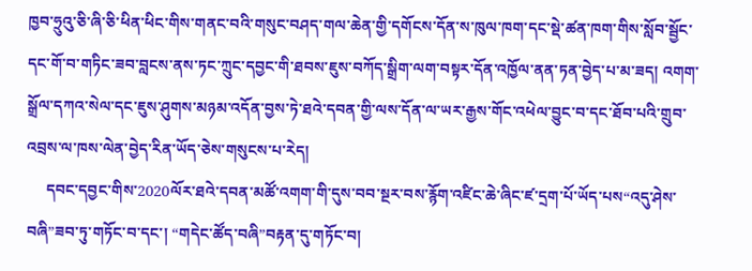ཁྱབ་ཧྲུའུ་ཅི་ཞི་ཅི་ཕིན་ཕིང་གིས་གནང་བའི་གསུང་བཤད་གལ་ཆེན་གྱི་དགོངས་དོན་ས་ཁུལ་ཁག་དང་སྡེ་ཚན་ཁག་གིས་སློབ་སྦྱོང་དང་གོ་བ་གཏིང་ཟབ་བླངས་ནས་ཏང་ཀྲུང་དབྱང་གི་ཐབས་ཇུས་བཀོད་སྒྲིག་ལག་བསྟར་དོན་འཁྱོལ་ནན་ཏན་བྱེད་པ་མ་ཟད། འགག་སྒྲོལ་དཀའ་སེལ་དང་ཇུས་ཤུགས་མཉམ་འདོན་བྱས་ཏེ་ཐའེ་དབན་གྱི་ལས་དོན་ལ་ཡར་རྒྱས་གོང་འཕེལ་བྱུང་བ་དང་ཐོབ་པའི་གྲུབ་འབྲས་ལ་ཁས་ལེན་བྱེད་རིན་ཡོད་ཅེས་གསུངས་པ་རེད།
     དབང་དབྱང་གིས་2020ལོར་ཐའེ་དབན་མཚོ་འགག་གི་དུས་བབ་སྔར་བས་རྙོག་འཛིང་ཆེ་ཞིང་ཛ་དྲག་པོ་ཡོད་པས“འདུ་ཤེས་བཞི”ཟབ་ཏུ་གཏོང་བ་དང་། “གདེང་ཚོད་བཞི”བརྟན་དུ་གཏོང་བ།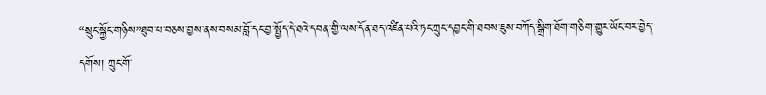“སྲུང་སྐྱོང་གཉིས”ཐུབ་པ་བཅས་བྱས་ནས་བསམ་བློ་དང་བྱ་སྤྱོད་དེ་ཐའེ་དབན་གྱི་ལས་དོན་ཐད་འཛིན་པའི་ཏང་ཀྲུང་དབྱང་གི་ཐབས་ཇུས་བཀོད་སྒྲིག་ཐོག་གཅིག་གྱུར་ཡོང་བར་བྱེད་དགོས། ཀྲུང་གོ་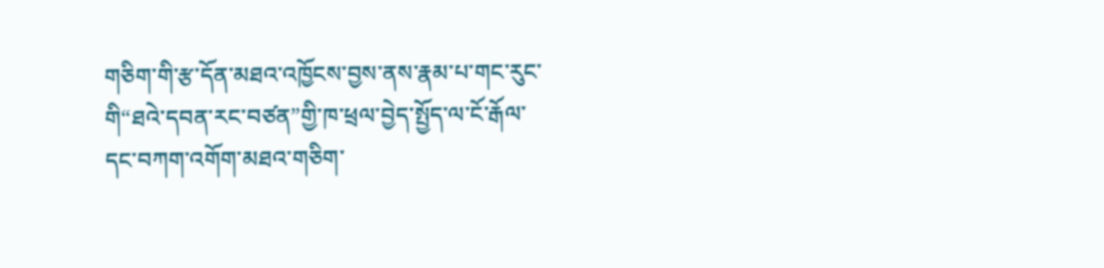གཅིག་གི་རྩ་དོན་མཐའ་འཁྱོངས་བྱས་ནས་རྣམ་པ་གང་རུང་གི“ཐའེ་དབན་རང་བཙན”གྱི་ཁ་ཕྲལ་བྱེད་སྤྱོད་ལ་ངོ་རྒོལ་དང་བཀག་འགོག་མཐའ་གཅིག་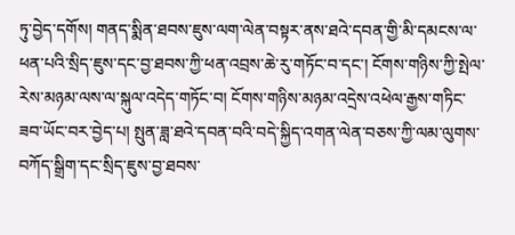ཏུ་བྱེད་དགོས། གནད་སྨིན་ཐབས་ཇུས་ལག་ལེན་བསྟར་ནས་ཐའེ་དབན་གྱི་མི་དམངས་ལ་ཕན་པའི་སྲིད་ཇུས་དང་བྱ་ཐབས་ཀྱི་ཕན་འབྲས་ཆེ་རུ་གཏོང་བ་དང་། ངོགས་གཉིས་ཀྱི་སྤེལ་རེས་མཉམ་ལས་ལ་སྐུལ་འདེད་གཏོང་བ། ངོགས་གཉིས་མཉམ་འདྲེས་འཕེལ་རྒྱས་གཏིང་ཟབ་ཡོང་བར་བྱེད་པ། སྤུན་ཟླ་ཐའེ་དབན་བའི་བདེ་སྐྱིད་འགན་ལེན་བཅས་ཀྱི་ལམ་ལུགས་བཀོད་སྒྲིག་དང་སྲིད་ཇུས་བྱ་ཐབས་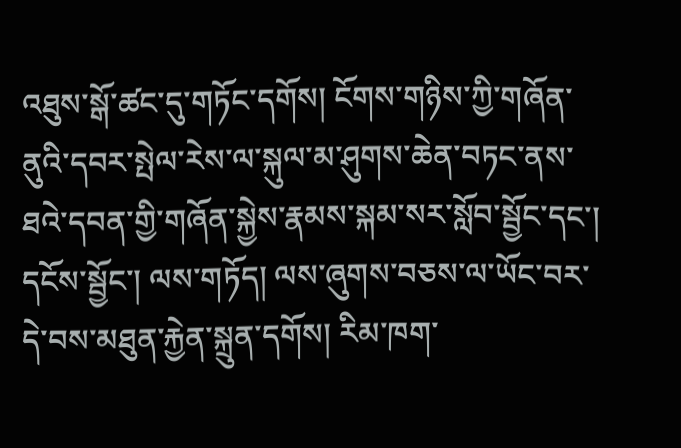འཐུས་སྒོ་ཚང་དུ་གཏོང་དགོས། ངོགས་གཉིས་ཀྱི་གཞོན་ནུའི་དབར་སྤེལ་རེས་ལ་སྐུལ་མ་ཤུགས་ཆེན་བཏང་ནས་ཐའེ་དབན་གྱི་གཞོན་སྐྱེས་རྣམས་སྐམ་སར་སློབ་སྦྱོང་དང་། དངོས་སྦྱོང་། ལས་གཏོད། ལས་ཞུགས་བཅས་ལ་ཡོང་བར་དེ་བས་མཐུན་རྐྱེན་སྐྲུན་དགོས། རིམ་ཁག་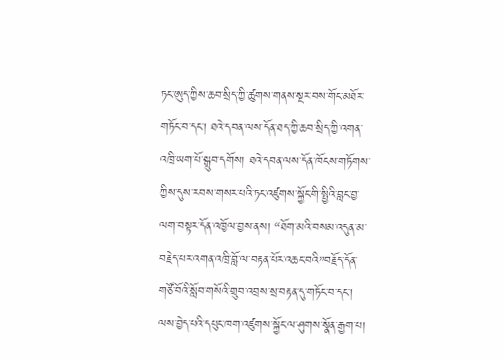ཏང་ཨུད་ཀྱིས་ཆབ་སྲིད་ཀྱི་ཚུགས་གནས་སྔར་བས་གོང་མཐོར་གཏོང་བ་དང་། ཐའེ་དབན་ལས་དོན་ཐད་ཀྱི་ཆབ་སྲིད་ཀྱི་འགན་འཁྲི་ཡག་པོ་སྒྲུབ་དགོས། ཐའེ་དབན་ལས་དོན་ཁོངས་གཏོགས་ཀྱིས་དུས་རབས་གསར་པའི་ཏང་འཛུགས་སྐྱོང་གི་སྤྱིའི་བླང་བྱ་ལག་བསྟར་དོན་འཁྱོལ་བྱས་ནས། “ཐོག་མའི་བསམ་འདུན་མ་བརྗེད་པར་འགན་འཁྲི་བློ་ལ་བརྟན་པོར་འཆང་བའི”བརྗོད་དོན་གཙོ་བོའི་སློབ་གསོའི་གྲུབ་འབྲས་སྲ་བརྟན་དུ་གཏོང་བ་དང་། ལས་བྱེད་པའི་དཔུང་ཁག་འཛུགས་སྐྱོང་ལ་ཤུགས་སྣོན་རྒྱག་པ།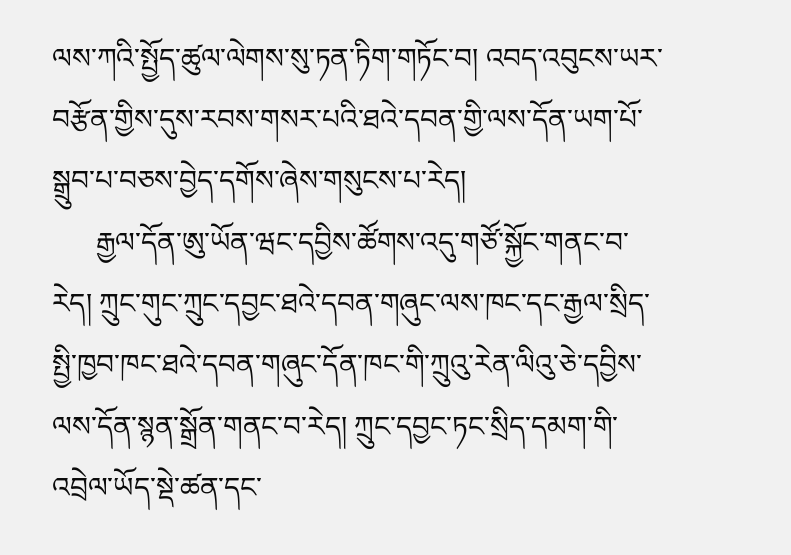ལས་ཀའི་སྤྱོད་ཚུལ་ལེགས་སུ་ཏན་ཏིག་གཏོང་བ། འབད་འབུངས་ཡར་བརྩོན་གྱིས་དུས་རབས་གསར་པའི་ཐའེ་དབན་གྱི་ལས་དོན་ཡག་པོ་སྒྲུབ་པ་བཅས་བྱེད་དགོས་ཞེས་གསུངས་པ་རེད།
      རྒྱལ་དོན་ཨུ་ཡོན་ཝང་དབྱིས་ཚོགས་འདུ་གཙོ་སྐྱོང་གནང་བ་རེད། ཀྲུང་གུང་ཀྲུང་དབྱང་ཐའེ་དབན་གཞུང་ལས་ཁང་དང་རྒྱལ་སྲིད་སྤྱི་ཁྱབ་ཁང་ཐའེ་དབན་གཞུང་དོན་ཁང་གི་ཀྲུའུ་རེན་ལིའུ་ཅེ་དབྱིས་ལས་དོན་སྙན་སྒྲོན་གནང་བ་རེད། ཀྲུང་དབྱང་ཏང་སྲིད་དམག་གི་འབྲེལ་ཡོད་སྡེ་ཚན་དང་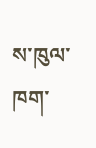ས་ཁུལ་ཁག་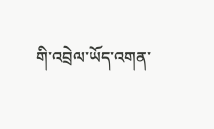གི་འབྲེལ་ཡོད་འགན་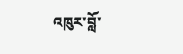འཁུར་བློ་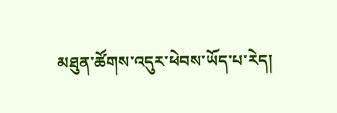མཐུན་ཚོགས་འདུར་ཕེབས་ཡོད་པ་རེད།